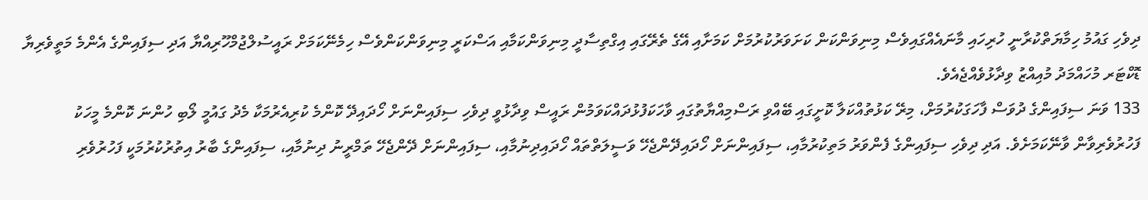ދިވެހި ގައުމު ހިމާޔަތްކުރާނީ ހުރިހައި މާނައެއްގައިވެސް މިނިވަންކަން ކަށަވަރުކުރުމަށް ކަމަށާއި އޭގެ ތެރޭގައި އިގްތިސާދީ މިނިވަންކަމާއި އަސްކަރީ މިނިވަންކަންވެސް ހިމެނޭކަމަށް ރައީސުލްޖުމްހޫރިއްޔާ އަދި ސިފައިންގެ އެންމެ މަތީވެރިޔާ ޑޮކްޓަރ މުހައްމަދު މުއިއްޒު ވިދާޅުވެއްޖެއެވެ.
133 ވަނަ ސިފައިންގެ ދުވަސް ފާހަގަކުރުމަށް، މިރޭ ކަޅުތުއްކަލާ ކޮށީގައި ބޭއްވި ރަސްމިއްޔާތުގައި ވާހަކަފުޅުދައްކަވަމުން ރައީސް ވިދާޅުވީ ދިވެހި ސިފައިންނަށް ހޯދައިދޭ ކޮންމެ ކުރިއެރުމަކާ މެދު ގައުމީ ލޯބި ހުންނަ ކޮންމެ މީހަކު ފަހުރުވެރިވާން ވާނޭކަމަށެވެ. އަދި ދިވެހި ސިފައިންގެ ފެންވަރު މަތިކުރުމާއި، ސިފައިންނަށް ހޯދައިދޭންޖެހޭ ވަސީލަތްތައް ހޯދައިދިނުމާއި، ސިފައިންނަށް ދޭންޖެހޭ ތަމްރީނު ދިނުމާއި، ސިފައިންގެ ބާރު އިތުރުކުރުމަކީ ފަހުރުވެރި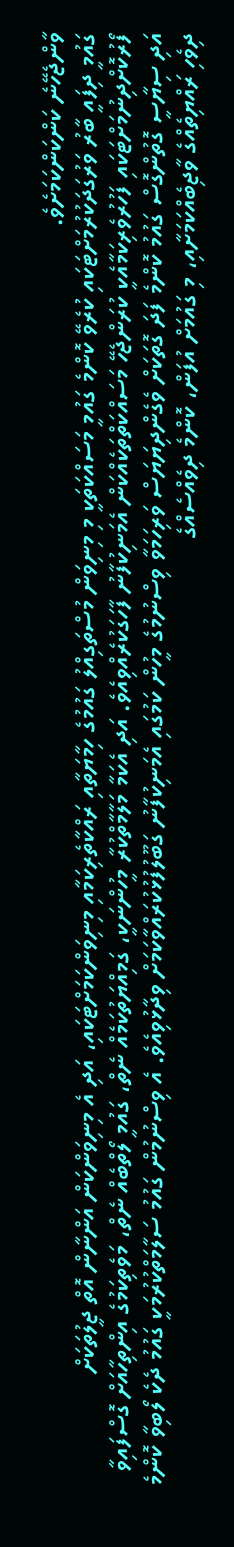ވާންޖެހޭނެ ކަންކަންކަމަށެވެ.
ގައުމީ ދިފައީ ބާރު ވަރުގަދަކުރުމަށްޓަކައި ކުރެވޭ ކޮންމެ ގައުމީ މަސައްކަތަކީ މި މިނިވަން މުސްތަގިއްލު ގައުމުގެ ހިމާޔަތާއި ރައްކާތެރިކަމާއި މިނިވަންކަމަށްޓަކައި، އަދި އެ މިނިވަންކަން އަންނާން އޮތް ޖީލުތަކަށް ފޯރުކޮށްދިނުމަށްޓަކައި ފަހުރުވެރިކަމާއެކީ ކުރަންޖެހޭ މަސައްކަތްތަކެއްކަން އެމަނިކުފާނު ފާހަގަކުރެއްވިއެވެ. އަދި އެކަމާ މަލާމާތްކުރާ މީހުންނަކީ، ގަމިއްޔަތުކަމެއް ނެތް، ގައުމީ ލޯތްބެއް ނެތް، މަވެތިކަމުގެ އިންތިހާއަށް ގޮސްފައިވާ އަދި ސިޔާސީ ގޮތުންގޮސް ގައުމު ކޮންމެ ފަދަ ގޮތަކަށް ވެގެންދިޔަޔަސް ވަރިހަމަވާ ވިސްނުމުގެ މީހުން ކަމުގައި އެމަނިކުފާނު ގަބޫލުފުޅުކުރައްވާކަމަށް ވިދާޅުވިއެވެ. އެ ވިސްނުމުން ގައުމު ސަލާމަތްކުރުމަކީ ގައުމު ދެކެ ލޯބިވާ ކޮންމެ ދިވެހި ރައްޔިތެއްގެ ވާޖިބެއްކަމަށާއި، މި ގައުމަށް އުފަން، ކޮންމެ ދިވެއްސެއްގެ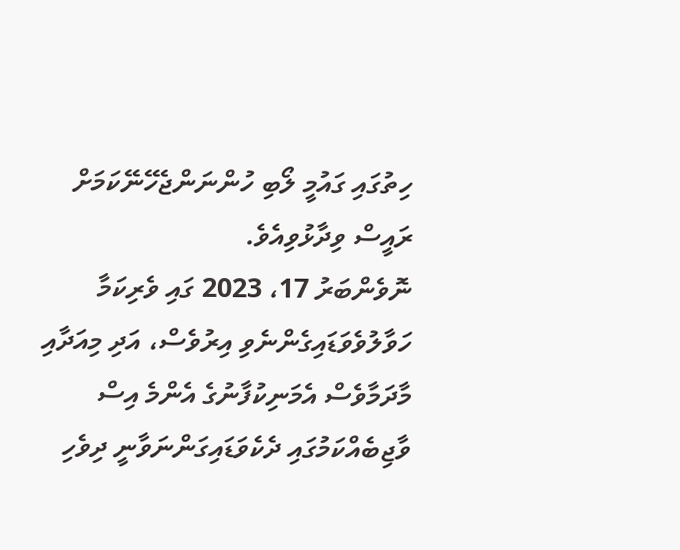ހިތުގައި ގައުމީ ލޯބި ހުންނަންޖެހޭނޭކަމަށް ރައީސް ވިދާޅުވިއެވެ.
ނޮވެންބަރު 17، 2023 ގައި ވެރިކަމާ ހަވާލުވެވަޑައިގެންނެވި އިރުވެސް، އަދި މިއަދާއި މާދަމާވެސް އެމަނިކުފާނުގެ އެންމެ އިސް ވާޖިބެއްކަމުގައި ދެކެވަޑައިގަންނަވާނީ ދިވެހި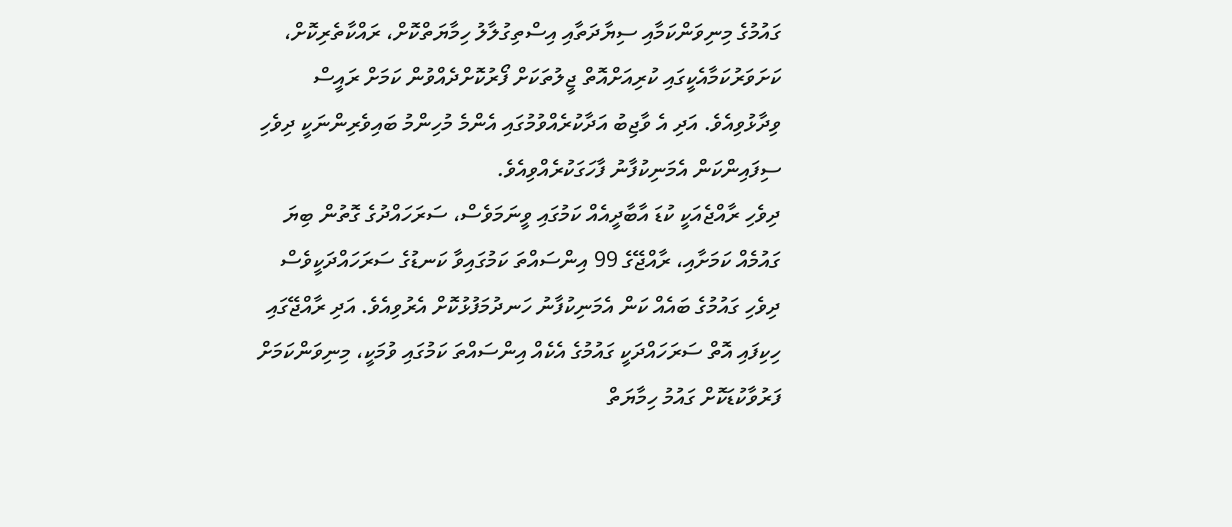ގައުމުގެ މިނިވަންކަމާއި ސިޔާދަތާއި އިސްތިގުލާލު ހިމާޔަތްކޮށް، ރައްކާތެރިކޮށް، ކަށަވަރުކަމާއެކީގައި ކުރިއަށްއޮތް ޖީލުތަކަށް ފޯރުކޮށްދެއްވުން ކަމަށް ރައީސް ވިދާޅުވިއެވެ. އަދި އެ ވާޖިބު އަދާކުރެއްވުމުގައި އެންމެ މުހިންމު ބައިވެރިންނަކީ ދިވެހި ސިފައިންކަން އެމަނިކުފާނު ފާހަގަކުރެއްވިއެވެ.
ދިވެހި ރާއްޖެއަކީ ކުޑަ އާބާދީއެއް ކަމުގައި ވީނަމަވެސް، ސަރަހައްދުގެ ގޮތުން ބިޔަ ގައުމެއް ކަމަށާއި، ރާއްޖޭގެ 99 އިންސައްތަ ކަމުގައިވާ ކަނޑުގެ ސަރަހައްދަކީވެސް ދިވެހި ގައުމުގެ ބައެއް ކަން އެމަނިކުފާނު ހަނދުމަފުޅުކޮށް އެރުވިއެވެ. އަދި ރާއްޖޭގައި ހިކިފައި އޮތް ސަރަހައްދަކީ ގައުމުގެ އެކެއް އިންސައްތަ ކަމުގައި ވުމަކީ، މިނިވަންކަމަށް ފަރުވާކުޑަކޮށް ގައުމު ހިމާޔަތް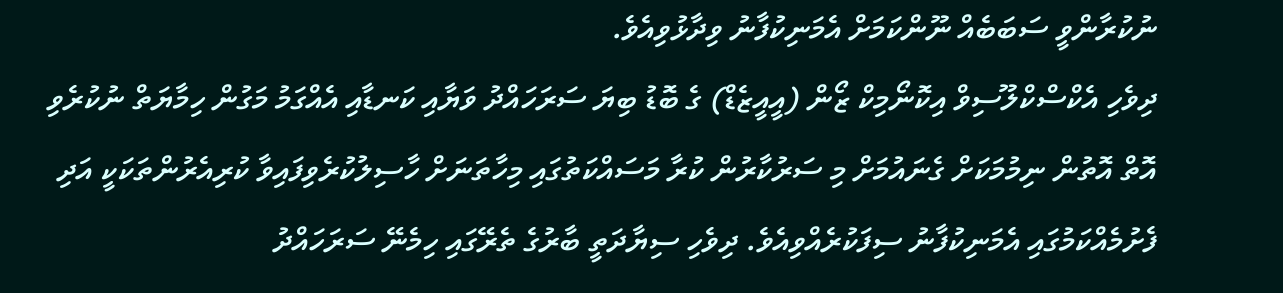ނުކުރާންވީ ސަބަބެއް ނޫންކަމަށް އެމަނިކުފާނު ވިދާޅުވިއެވެ.
ދިވެހި އެކްސްކްލޫސިވް އިކޮނޯމިކް ޒޯން (އީއީޒެޑް) ގެ ބޮޑު ބިޔަ ސަރަހައްދު ވަޔާއި ކަނޑާއި އެއްގަމު މަގުން ހިމާޔަތް ނުކުރެވި އޮތް އޮތުން ނިމުމަކަށް ގެނައުމަށް މި ސަރުކާރުން ކުރާ މަސައްކަތުގައި މިހާތަނަށް ހާސިލުކުރެވިފައިވާ ކުރިއެރުންތަކަކީ އަދި ފެށުމެއްކަމުގައި އެމަނިކުފާނު ސިފަކުރެއްވިއެވެ. ދިވެހި ސިޔާދަތީ ބާރުގެ ތެރޭގައި ހިމެނޭ ސަރަހައްދު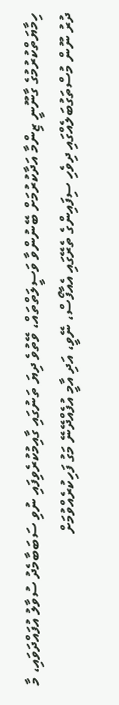ހިމާޔަތްކުރުމުގެ ގާނޫނީ ޒިންމާ އަދާކުރުމަށް ބޭނުންވާ ވަސީލަތްތައް، ވޭތުވެ ދިޔަ ތަނުގައި ގާއިމުކުރެވިފައި ނުވި ސަބަބާމެދު ސުވާލު އުފައްދަވައި، މާ ދުރު ނޫން މުސްތަގުބަލެއްގައި ދިވެހި ސިފައިންގެ ތެރޭގައި އެއާފޯސް، ނޭވީ، އަދި އާމީ އުފެއްދޭނޭ މަގު ފަހިކުރެއްވުމަށް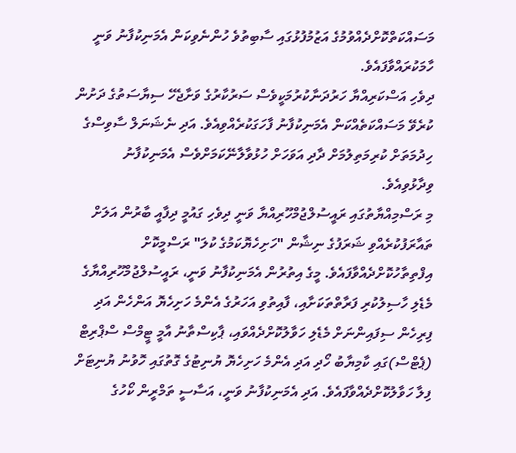މަސައްކަތްކޮށްދެއްވުމުގެ އަޒުމުފުޅުގައި ސާބިތުވެ ހުންނެވިކަން އެމަނިކުފާނު ވަނީ ހާމަކުރައްވާފައެވެ.
ދިވެހި އަސްކަރިއްޔާ ހަރުދަނާކުރުމަކީވެސް ސަރުކާރުގެ ވަށާޖެހޭ ސިޔާސަތުގެ ދަށުން ކުރެވޭ މަސައްކަތެއްކަން އެމަނިކުފާނު ފާހަގަކުރެއްވިއެވެ. އަދި ނެޝަނަލް ސާވިސްގެ ހިދުމަތަށް ކުރިމަތިލުމަށް ދާދި އަވަހަށް ހުޅުވާލާނޭކަމަށްވެސް އެމަނިކުފާނު ވިދާޅުވިއެވެ.
މި ރަސްމިއްޔާތުގައި ރައީސުލްޖުމްހޫރިއްޔާ ވަނީ ދިވެހި ގައުމީ ދިފާއީ ބާރުން އަލަށް ތައާރަފުކުރެއްވި ޝަރަފުގެ ނިޝާން "ހަށިހެޔޮކަމުގެ ކުލަ" ރަސްމީކޮށް އިފްތިތާހުކޮށްދެއްވާފައެވެ. މީގެ އިތުރުން އެމަނިކުފާނު ވަނީ، ރައީސުލްޖުމްހޫރިއްޔާގެ މެޑެލި ހާސިލުކުރި ފަރާތްތަކަށާއި، ފާއިތުވި އަހަރުގެ އެންމެ ހަށިހެޔޮ އަންހެން އަދި ފިރިހެން ސިފައިންނަށް މެޑެލި ހަވާލުކޮށްދެއްވައި، ޕާކިސްތާނު އާމީ ޓީމްސް ސްޕްރިޓް (ޕެޓްސް)ގައި ކާމިޔާބު ހޯދި އަދި އެންމެ ހަށިހެޔޮ ޔުނިޓުގެ ގޮތުގައި ހޮވުނު ޔުނިޓަށް ފިލާ ހަވާލުކޮށްދެއްވާފައެވެ. އަދި އެމަނިކުފާނު ވަނީ، އަސާސީ ތަމްރީން ކޯހުގެ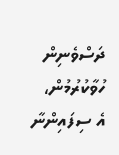ދަސްވެނިން ހުވާކުރުމުން، އެ ސިފައިންނާ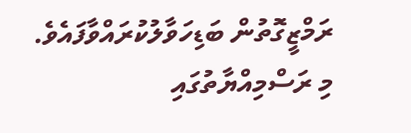ރަމްޒީގޮތުން ބަޑިހަވާލުކުރައްވާފައެވެ.
މި ރަސްމިއްޔާތުގައި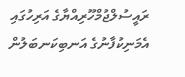ރައީސުލްޖުމްހޫރިއްޔާގެ އަރިހުގައި އެމަނިކުފާނުގެ އަނބިކަނބަލުން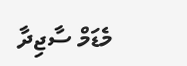މެޑަމް ސާޖިދާ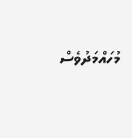މުހައްމަދުވެސް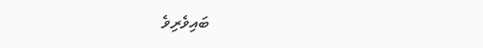ބައިވެރިވެ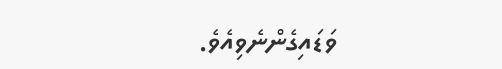ވަޑައިގެންނެވިއެވެ.